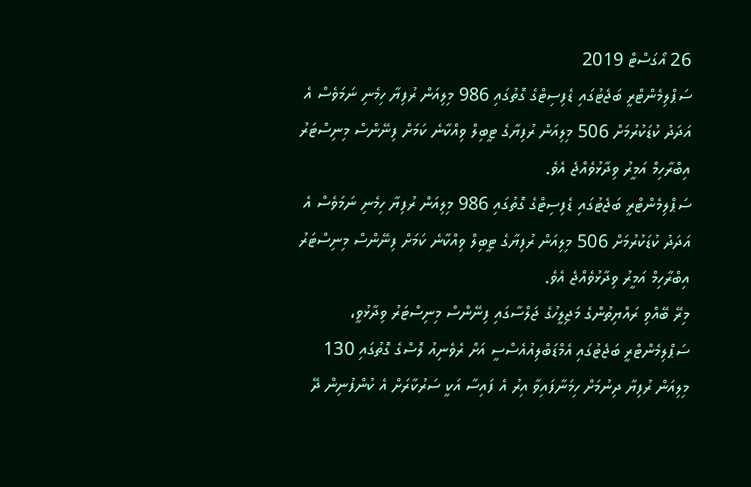26 އޯގަސްޓް 2019
ސަޕްލިމެންޓްރީ ބަޖެޓުގައި ޑެފިސިޓްގެ ގޮތުގައި 986 މިލިއަން ރުފިޔާ ހިމެނި ނަމަވެސް އެ އަދަދު ކުޑަކުރުމަށް 506 މިލިއަން ރުފިޔާގެ ޓީބިލް ވިއްކާނެ ކަމަށް ފިނޭންސް މިނިސްޓަރު އިބްރާހިމް އަމީރު ވިދާޅުވެއްޖެ އެވެ.
ސަޕްލިމެންޓްރީ ބަޖެޓުގައި ޑެފިސިޓްގެ ގޮތުގައި 986 މިލިއަން ރުފިޔާ ހިމެނި ނަމަވެސް އެ އަދަދު ކުޑަކުރުމަށް 506 މިލިއަން ރުފިޔާގެ ޓީބިލް ވިއްކާނެ ކަމަށް ފިނޭންސް މިނިސްޓަރު އިބްރާހިމް އަމީރު ވިދާޅުވެއްޖެ އެވެ.
މިރޭ ބޭއްވި ރައްޔިތުންގެ މަޖިލީހުގެ ޖަލްސާގައި ފިނޭންސް މިނިސްޓަރު ވިދާޅުވީ، ސަޕްލިމެންޓްރީ ބަޖެޓުގައި އެމްޑަބްލިއުއެސްސީ އަށް ރެވެނިއު ލޮސްގެ ގޮތުގައި 130 މިލިއަން ރުފިޔާ ދިނުމަށް ހިމަނާފައިވާ އިރު އެ ފައިސާ އަކީ ސަރުކާރަށް އެ ކުންފުނިން ދޭ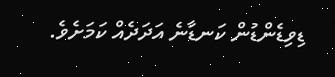ޑިވިޑެންޑުން ކަނޑާނެ އަދަދެއް ކަމަށެވެ.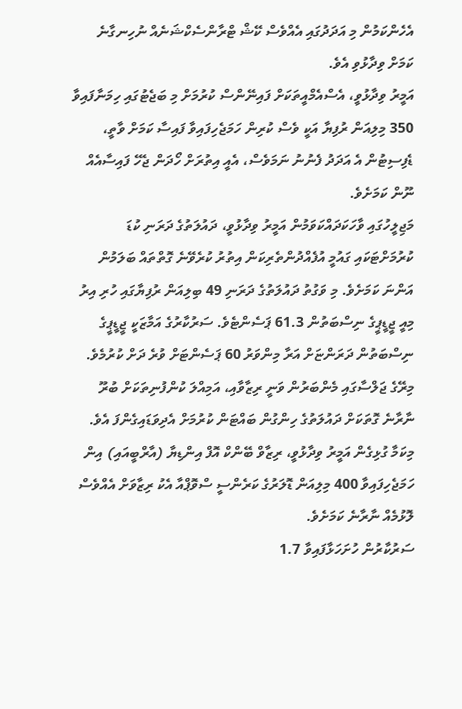އެހެންކަމުން މި އަދަދުގައި އެއްވެސް ކޭޝް ޓްރާންސެކްޝަނެއް ނުހިނގާނެ ކަމަށް ވިދާޅުވި އެވެ.
އަމީރު ވިދާޅުވީ، އެސްއެމްއީތަކަށް ފައިނޭންސް ކުރުމަށް މި ބަޖެޓުގައި ހިމަނާފައިވާ 350 މިލިއަން ރުފިޔާ އަކީ ވެސް ކުރިން ހަމަޖެހިފައިވާ ފައިސާ ކަމަށް ވާތީ، ޑެފިސިޓުން އެ އަދަދު ފެނުނު ނަމަވެސް، އެއީ އިތުރަށް ހޯދަން ޖެހޭ ފައިސާއެއް ނޫން ކަމަށެވެ.
މަޖިލީހުގައި ވާހަކަދައްކަވަމުން އަމީރު ވިދާޅުވީ، ދައުލަތުގެ ދަރަނި ކުޑަ ކުރުމަށްޓަކައި ގައުމީ އުފެއްދުންތެރިކަން އިތުރު ކުރެވޭނެ ގޮތްތައް ބަލަމުން އަންނަ ކަމަށެވެ. މި ވަގުތު ދައުލަތުގެ ދަރަނި 49 ބިލިއަން ރުފިޔާގައި ހުރި އިރު މިއީ ޖީޑީޕީގެ ނިސްބަތުން 61.3 ޕަސެންޓެވެ. ސަރުކާރުގެ އަމާޒަކީ ޖީޑީޕީގެ ނިސްބަތުން ދަރަންޏަށް އަރާ މިންވަރު 60 ޕަސެންޓަށް ވުރެ ދަށް ކުރުމެވެ.
މިރޭގެ ޖަލްސާގައި މެންބަރުން ވަނީ ރިޒާވާއި، އަމިއްލަ ކުންފުނިތަކަށް ބުރޫ ނާރާނެ ގޮތަކަށް ދައުލަތުގެ ހިންގުން ބައްޓަން ކުރުމަށް އެދިވަޑައިގެންފަ އެވެ. މިކަމާ ގުޅިގެން އަމީރު ވިދާޅުވީ، ރިޒާވް ބޭންކް އޮފް އިންޑިޔާ (އާރްބީއައި) އިން ހަމަޖެހިފައިވާ 400 މިލިއަން ޑޮލަރުގެ ކަރެންސީ ސްވޮޕްއާ އެކު ރިޒާވަށް އެއްވެސް ލޮޅުމެއް ނާރާނެ ކަމަށެވެ.
ސަރުކާރުން ހުށަހަޅާފައިވާ 1.7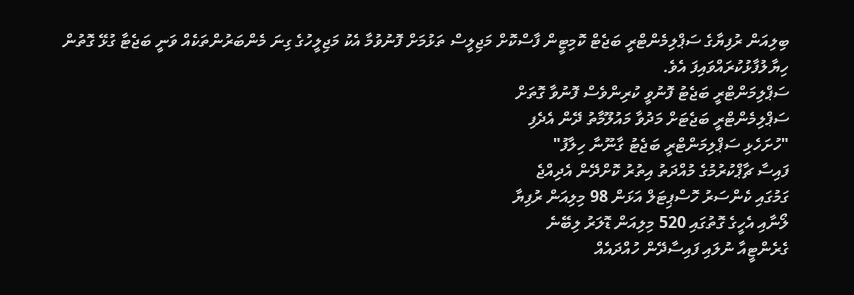ބިލިއަން ރުފިޔާގެ ސަޕްލިމެންޓްރީ ބަޖެޓް ކޮމިޓީން ފާސްކޮށް މަޖިލީސް ތަޅުމަށް ފޮނުވުމާ އެކު މަޖިލީހުގެ ގިނަ މެންބަރުންތަކެއް ވަނީ ބަޖެޓާ ގުޅޭ ގޮތުން ހިޔާލުފާޅުކުރައްވައިފަ އެވެ.
ސަޕްލިމަންޓްރީ ބަޖެޓު ފޮނުވީ ކުރިންވެސް ފޮނުވާ ގޮތަށް
ސަޕްލިމެންޓްރީ ބަޖެޓަށް މަދުވާ މައުލޫމާތު ދޭން އެދެފި
"ހުށަހެޅި ސަޕްލިމަންޓްރީ ބަޖެޓު ގާނޫނާ ހިލާފު"
ފައިސާ ޗާޕްކުރުމުގެ މުއްދަތު އިތުރު ކޮށްދޭން އެދިއްޖެ
ގަމުގައި ކެންސަރު ހޮސްޕިޓަލް އަޅަން 98 މިލިއަން ރުފިޔާ
ލޯނާއި އެހީގެ ގޮތުގައި 520 މިލިއަން ޑޮލަރު ލިބޭނެ
ގެރެންޓީއާ ނުލައި ފައިސާދޭން ހުއްދައެއް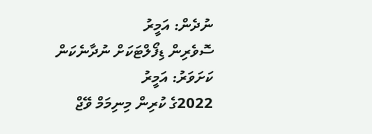ނުދެން: އަމީރު
ސޮވެރިން ޑިފޯލްޓަކަށް ނުދާނެކަން ކަށަވަރު: އަމީރު
2022ގެ ކުރިން މިނިމަމް ވޭޖް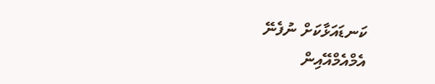ކަނޑައަޅާކަށް ނުފެނޭ
އެމްއެމްއޭއިން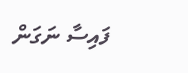ފައިސާ ނަގަން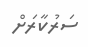ސަރުކާރަށް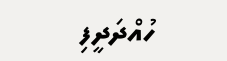ހުއްދަދީފި